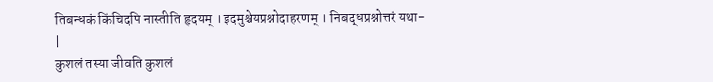तिबन्धकं किंचिदपि नास्तीति हृदयम् । इदमुश्चेयप्रश्नोदाहरणम् । निबद्धप्रश्नोत्तरं यथा-
|
कुशलं तस्या जीवति कुशलं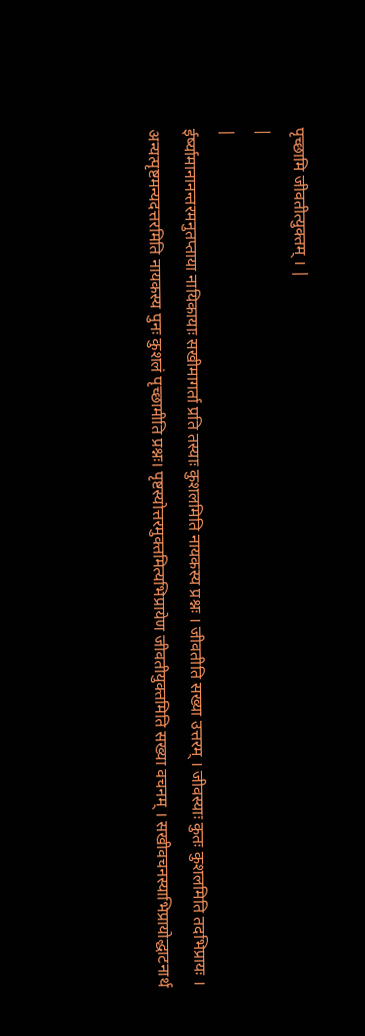पृच्छामि जीवतीत्युक्तम् । |
|
|
ईर्ष्यामानानन्तरमनुतप्ताया नायिकायाः सखीमागर्ता प्रति तस्याः कुशलमिति नायकस्य प्रश्नः । जीवतीति सख्या उत्तरम् । जीवस्याः कुतः कुशलमिति तदभिप्रायः । अन्यत्पृष्टमन्यदत्तरमिति नायकस्य पुनः कुशलं पृच्छामीति प्रश्नः। पृष्टस्योत्तरमुक्तमित्यभिप्रायेण जीवतीयुक्तमिति सख्या वचनम् । सखीवचनस्याभिप्रायोद्धाटनार्थ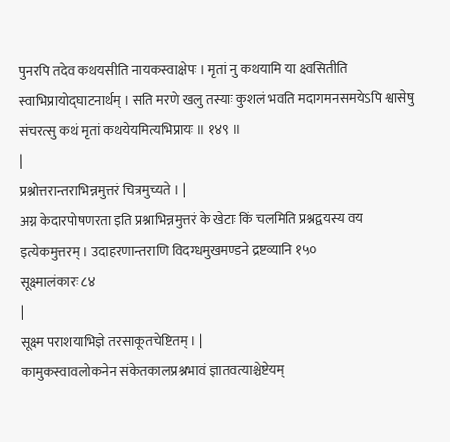पुनरपि तदेव कथयसीति नायकस्वाक्षेपः । मृतां नु कथयामि या क्ष्वसितीति स्वाभिप्रायोद्घाटनार्थम् । सति मरणे खलु तस्याः कुशलं भवति मदागमनसमयेऽपि श्वासेषु संचरत्सु कथं मृतां कथयेयमित्यभिप्रायः ॥ १४९ ॥
|
प्रश्नोत्तरान्तराभिन्नमुत्तरं चित्रमुच्यते । |
अग्न केदारपोषणरता इति प्रश्नाभिन्नमुत्तरं के खेटाः किं चलमिति प्रश्नद्वयस्य वय इत्येकमुत्तरम् । उदाहरणान्तराणि विदग्धमुखमण्डने द्रष्टव्यानि १५०
सूक्ष्मालंकारः ८४
|
सूक्ष्म पराशयाभिज्ञे तरसाकूतचेष्टितम् । |
कामुकस्वावलोकनेन संकेतकालप्रश्नभावं ज्ञातवत्याश्चेष्टेयम्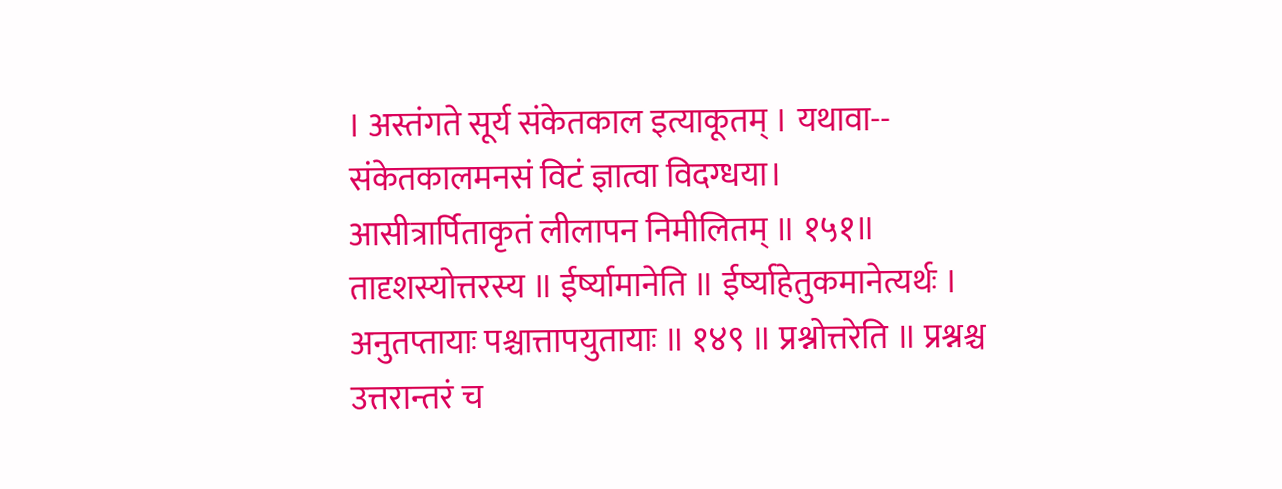। अस्तंगते सूर्य संकेतकाल इत्याकूतम् । यथावा--
संकेतकालमनसं विटं ज्ञात्वा विदग्धया।
आसीत्रार्पिताकृतं लीलापन निमीलितम् ॥ १५१॥
तादृशस्योत्तरस्य ॥ ईर्ष्यामानेति ॥ ईर्ष्याहेतुकमानेत्यर्थः । अनुतप्तायाः पश्चात्तापयुतायाः ॥ १४९ ॥ प्रश्नोत्तरेति ॥ प्रश्नश्च उत्तरान्तरं च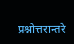प्रश्नोत्तरान्तरे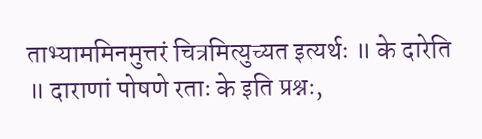ताभ्याममिनमुत्तरं चित्रमित्युच्यत इत्यर्थः ॥ के दारेति ॥ दाराणां पोषणे रताः के इति प्रश्नः,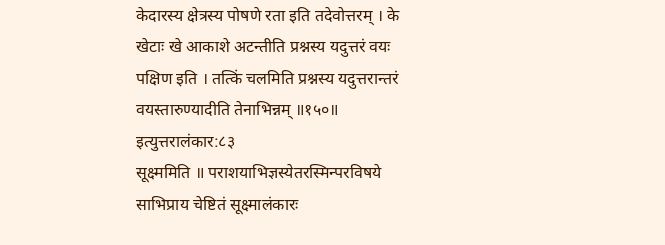केदारस्य क्षेत्रस्य पोषणे रता इति तदेवोत्तरम् । के खेटाः खे आकाशे अटन्तीति प्रश्नस्य यदुत्तरं वयः पक्षिण इति । तत्किं चलमिति प्रश्नस्य यदुत्तरान्तरं वयस्तारुण्यादीति तेनाभिन्नम् ॥१५०॥ इत्युत्तरालंकार:८३
सूक्ष्ममिति ॥ पराशयाभिज्ञस्येतरस्मिन्परविषये साभिप्राय चेष्टितं सूक्ष्मालंकारः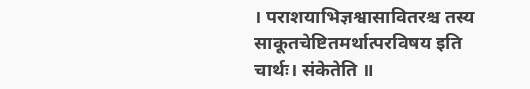। पराशयाभिज्ञश्वासावितरश्च तस्य साकूतचेष्टितमर्थात्परविषय इति चार्थः। संकेतेति ॥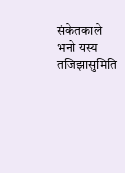संकेतकाले भनो यस्य तजिझासुमिति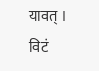यावत् । विटं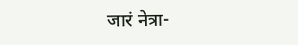जारं नेत्रा-